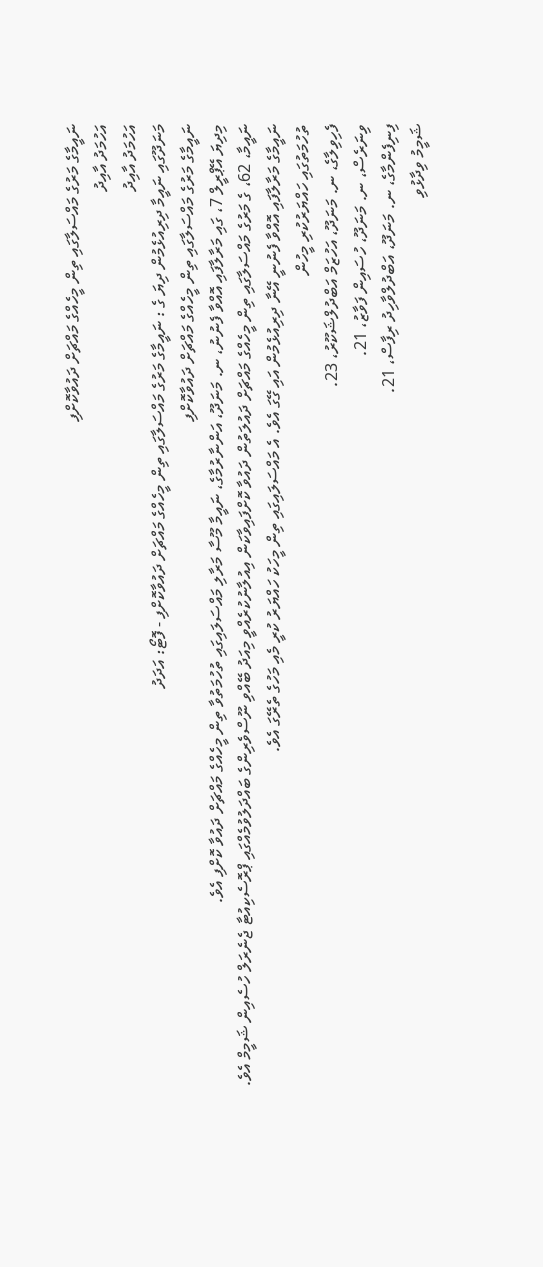ނައީމާގެ މަރުގެ މައްސަލާގައި ތިން މީހެއްގެ މައްޗަށް ދައުވާކޮށްފި
އަހުމަދު އާއިދު
އަހުމަދު އާއިދު
މަނަދޫގައި ނައީމާ ދިރިއުޅެމުން ދިޔަ ގެ : ނައީމާގެ މަރުގެ މައްސަލާގައި ތިން މީހެއްގެ މައްޗަށް ދައުވާކޮށްފި - ފޮޓޯ: އަދަދު
ނައީމާގެ މަރުގެ މައްސަލާގައި ތިން މީހެއްގެ މައްޗަށް ދައުވާކޮށްފި
މިދިޔަ އޭޕްރީލް 7، ގައި މަރާލާފައި އޮއްވާ ފެނުނު، ނ. މަނަދޫ، އަންނާރުމާގެ، ނައީމާ މޫސާ މަރާލި މައްސަލައިގައި ތުހުމަތުވާ ތިން މީހެއްގެ މައްޗަށް ދައުވާ ކޮށްފި އެވެ.
ނައީމާ، 62، ގެ މަރުގެ މައްސަލާގައި ތިން މީހެއްގެ މައްޗަށް ދައުލަތުން ދައުވާ ކޮށްފައިވާކަން އިއުލާނުކުރެއްވީ މިއަދު ބޭއްވި ނޫސްވެރިންގެ ބައްދަލުވުމެއްގައި ޕްރޮސެކިއުޓާ ޖެނެރަލް ހުސެއިން ޝަމީމް އެވެ.
ނައީމާގެ މަރާލާފައި އޮއްވާ ފެނުނީ އޭނާ ދިރިއުޅެމުން އައި ގޭގަ އެވެ. އެ މައްސަލައިގައި ތިން މީހަކު ހައްޔަރު ކުރީ މެއި މަހުގެ ތެރޭގަ އެވެ.
ތުހުމަތުގައި ހައްޔަރުކުރި މީހުން
ފެހިވިލާގެ، ނ. މަނަދޫ، އަހުޒަމް އަބްދުލްޝަކޫރު، 23.
ވިނަރެސް، ނ. މަނަދޫ، ހުސައިން ފަވާޒު، 21.
ފިނިފެންމާގެ، ނ. މަނަދޫ، އަބްދުލްވާހިދު ރިފާސް، 21.
ޝަމީމު ވިދާޅުވި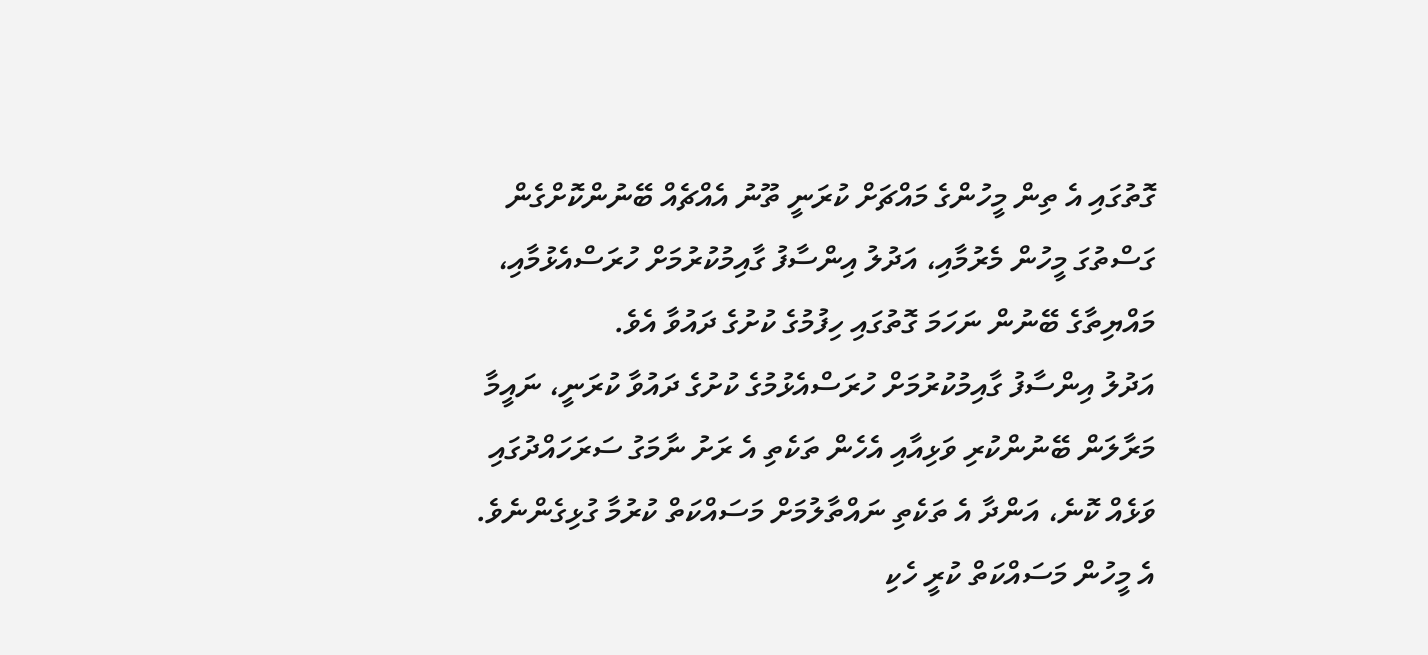ގޮތުގައި އެ ތިން މީހުންގެ މައްޗަށް ކުރަނީ ތޫނު އެއްޗެއް ބޭނުންކޮށްގެން ގަސްތުގަ މީހުން މެރުމާއި، އަދުލު އިންސާފު ގާއިމުކުރުމަށް ހުރަސްއެޅުމާއި، މައްޔިތާގެ ބޭނުން ނަހަމަ ގޮތުގައި ހިފުމުގެ ކުށުގެ ދައުވާ އެވެ.
އަދުލު އިންސާފު ގާއިމުކުރުމަށް ހުރަސްއެޅުމުގެ ކުށުގެ ދައުވާ ކުރަނީ، ނައީމާ މަރާލަން ބޭނުންކުރި ވަޅިއާއި އެހެން ތަކެތި އެ ރަށު ނާމަގު ސަރަހައްދުގައި ވަޅެއް ކޮނެ، އަންދާ އެ ތަކެތި ނައްތާލުމަށް މަސައްކަތް ކުރުމާ ގުޅިގެންނެވެ. އެ މީހުން މަސައްކަތް ކުރީ ހެކި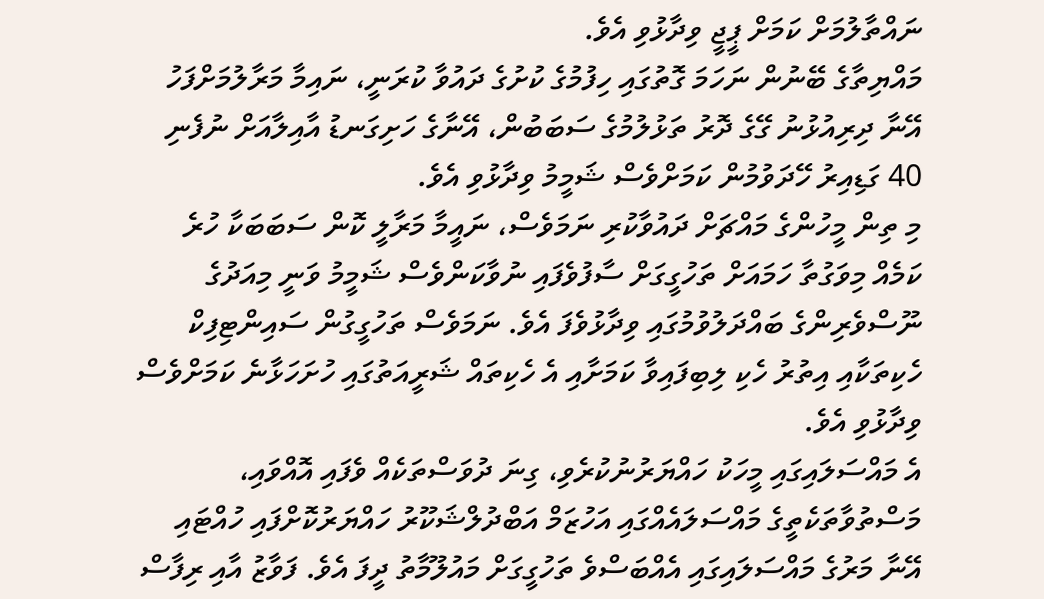ނައްތާލުމަށް ކަމަށް ޕީޖީ ވިދާޅުވި އެވެ.
މައްޔިތާގެ ބޭނުން ނަހަމަ ގޮތުގައި ހިފުމުގެ ކުށުގެ ދައުވާ ކުރަނީ، ނައިމާ މަރާލުމަށްފަހު އޭނާ ދިރިއުޅުނު ގޭގެ ދޮރު ތަޅުލުމުގެ ސަބަބުން، އޭނާގެ ހަށިގަނޑު އާއިލާއަށް ނުފެނި 40 ގަޑިއިރު ހޭދަވުމުން ކަމަށްވެސް ޝަމީމު ވިދާޅުވި އެވެ.
މި ތިން މީހުންގެ މައްޗަށް ދައުވާކުރި ނަމަވެސް، ނައީމާ މަރާލީ ކޮން ސަބަބަކާ ހުރެ ކަމެއް މިވަގުތާ ހަމައަށް ތަހުގީގަށް ސާފުވެފައި ނުވާކަންވެސް ޝަމީމު ވަނީ މިއަދުގެ ނޫސްވެރިންގެ ބައްދަލުވުމުގައި ވިދާޅުވެފަ އެވެ. ނަމަވެސް ތަހުގީގުން ސައިންޓިފިކް ހެކިތަކާއި އިތުރު ހެކި ލިބިފައިވާ ކަމަށާއި އެ ހެކިތައް ޝަރީއަތުގައި ހުށަހަޅާނެ ކަމަށްވެސް ވިދާޅުވި އެވެ.
އެ މައްސަލައިގައި މީހަކު ހައްޔަރުނުކުރެވި، ގިނަ ދުވަސްތަކެއް ވެފައި އޮއްވައި، މަސްތުވާތަކެތީގެ މައްސަލައެއްގައި އަހުޒަމް އަބްދުލްޝަކޫރު ހައްޔަރުކޮށްފައި ހުއްޓައި އޭނާ މަރުގެ މައްސަލައިގައި އެއްބަސްވެ ތަހުގީގަށް މައުލޫމާތު ދީފަ އެވެ. ފަވާޒު އާއި ރިފާސް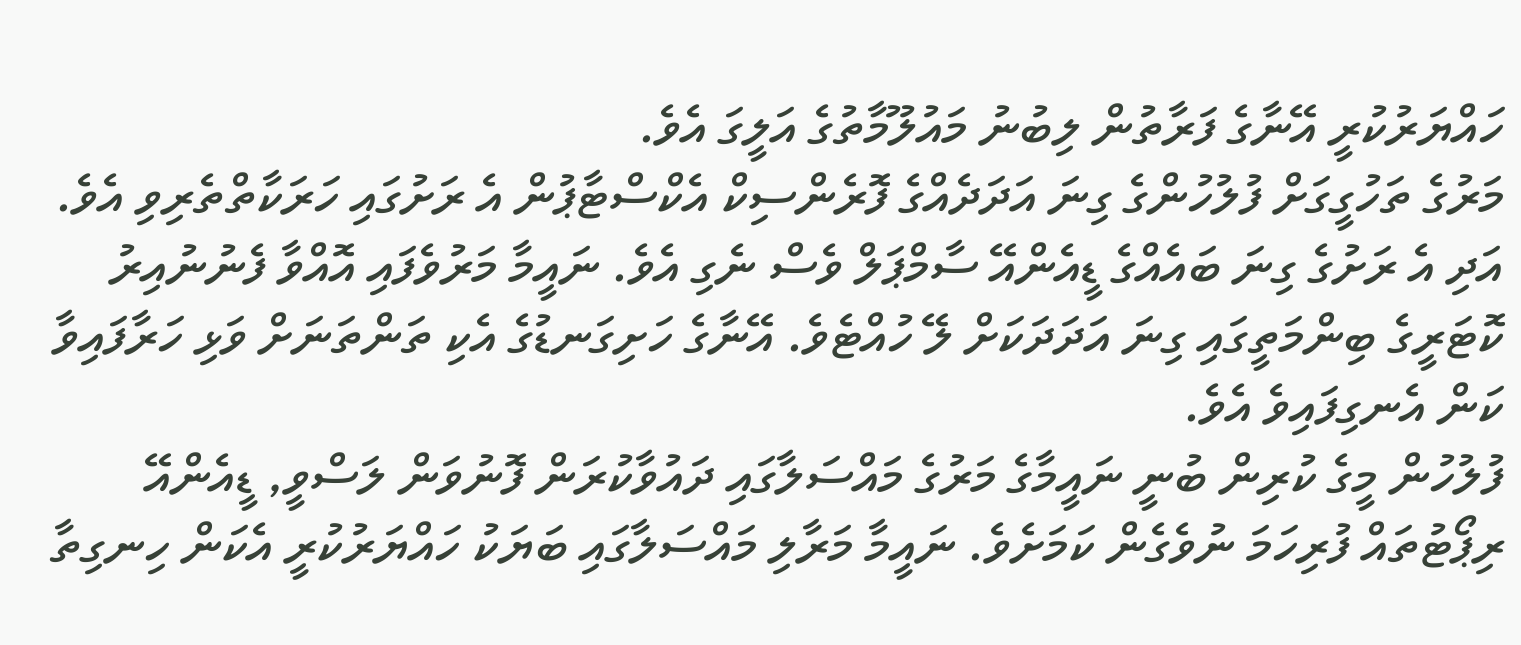ހައްޔަރުކުރީ އޭނާގެ ފަރާތުން ލިބުނު މައުލޫމާތުގެ އަލީގަ އެވެ.
މަރުގެ ތަހުގީގަށް ފުލުހުންގެ ގިނަ އަދަދެއްގެ ފޮރެންސިކް އެކްސްޓާޕުން އެ ރަށުގައި ހަރަކާތްތެރިވި އެވެ. އަދި އެ ރަށުގެ ގިނަ ބައެއްގެ ޑީއެންއޭ ސާމްޕަލް ވެސް ނެގި އެވެ. ނައީމާ މަރުވެފައި އޮއްވާ ފެނުނުއިރު ކޮޓަރީގެ ބިންމަތީގައި ގިނަ އަދަދަކަށް ލޭ ހުއްޓެވެ. އޭނާގެ ހަށިގަނޑުގެ އެކި ތަންތަނަށް ވަޅި ހަރާފައިވާ ކަން އެނގިފައިވެ އެވެ.
ފުލުހުން މީގެ ކުރިން ބުނީ ނައީމާގެ މަރުގެ މައްސަލާގައި ދައުވާކުރަން ފޮނުވަން ލަސްވީ, ޑީއެންއޭ ރިޕޯޓުތައް ފުރިހަމަ ނުވެގެން ކަމަށެވެ. ނައީމާ މަރާލި މައްސަލާގައި ބަޔަކު ހައްޔަރުކުރީ އެކަން ހިނގިތާ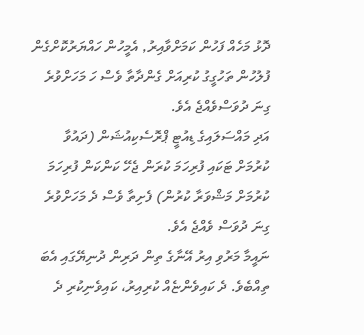ދޮޅު މަހެއް ފަހުން ކަމަށްވާއިރު, އެމީހުން ހައްޔަރުކޮށްގެން ފުލުހުން ތަހުގީގު ކުރިއަށް ގެންދާތާ ވެސް ހަ މަހަށްވުރެ ގިނަ ދުވަސްވެއްޖެ އެވެ.
އަދި މައްސަލައިގެ ޑިއުޓީ ޕްރޮސެކިއުޝަން (ދައުވާ ކުރުމަށް ޓަކައި ފުރިހަމަ ކުރަން ޖެހޭ ކަންކަން ފުރިހަމަ ކުރުމަށް މަޝްވަރާ ކުރުން) ފެށިތާ ވެސް ދެ މަހަށްވުރެ ގިނަ ދުވަސް ވެއްޖެ އެވެ.
ނައީމާ މަރުވި އިރު އޭނާގެ ތިން ދަރިން ދުނިޔޭގައި އެބަ ތިއްބެވެ. ދެ ކައިވެންޏެއް ކުރިއިރު، ކައިވެނިކުރި ދެ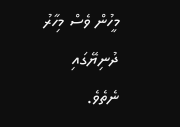މީހުން ވެސް މިހާރު ދުނިޔޭގައި ނެތެވެ.